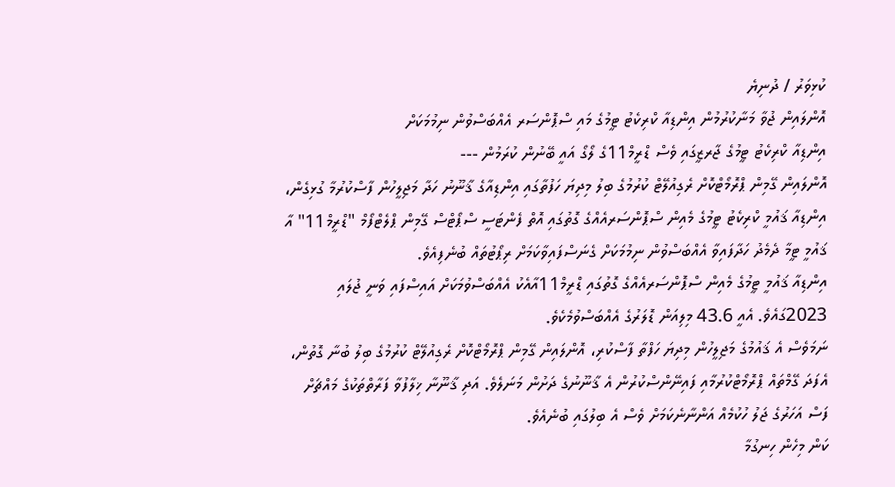ކުޅިވަރު / ދުނިޔެ
އޮންލައިން ޖުވާ މަނާކުރުމުން އިންޑިއާ ކްރިކެޓު ޓީމުގެ މައި ސްޕޮންސަރ އެއްބަސްވުން ނިމުމަކަށް
އިންޑިއާ ކްރިކެޓު ޓީމުގެ ޖާރޒީގައި ވެސް ޑްރީމް11ގެ ލޯގޯ އައީ ބޭނުން ކުރަމުން ---
އޮންލައިން ގޭމިން ޕްރޮމޯޓްކޮށް ރެގިއުލޭޓް ކުރުމުގެ ބިލު މިދިޔަ ހަފުތާގައި އިންޑިއާގެ ޤާނޫނު ހަދާ މަޖިލީހުން ފާސްކުރުމާ ގުޅިގެން، އިންޑިއާ ޤައުމީ ކްރިކެޓު ޓީމުގެ މެއިން ސްޕޮންސަރއެއްގެ ގޮތުގައި އޮތް ފެންޓަސީ ސްޕޯޓްސް ގޭމިން ޕްލެޓްފޯމް "ޑްރީމް11" އާ ޤައުމީ ޓީމާ ދެމެދު ހަދާފައިވާ އެއްބަސްވުން ނިމުމަކަށް ގެނަސްފައިވާކަމަށް ރިޕޯޓުތައް ބުނެފިއެވެ.
އިންޑިއާ ޤައުމީ ޓީމުގެ މެއިން ސްޕޮންސަރއެއްގެ ގޮތުގައި ޑްރީމް11އާއެކު އެއްބަސްވުމަކަށް އައިސްފައި ވަނީ ޖުލައި 2023ގައެވެ. އެއީ 43.6 މިލިއަން ޑޮލަރުގެ އެއްބަސްވުމެކެވެ.
ނަމަވެސް އެ ޤައުމުގެ މަޖިލީހުން މިދިޔަ ހަފްތާ ފާސްކުރި، އޮންލައިން ގޭމިން ޕްރޮމޯޓްކޮށް ރެގިއުލޭޓް ކުރުމުގެ ބިލު ބުނާ ގޮތުން، އެފަދަ ގޭމްތައް ޕްރޮމޯޓްކުރުމާއި ފައިނޭންސްކުރުން އެ ޤާނޫނުގެ ދަށުން މަނަލެވެ. އަދި ޤާނޫނާ ޚިލާފުވާ ފަރާތްތަކުގެ މައްޗަށް ފަސް އަހަރުގެ ޖަލު ހުކުމެއް އަންނާނެކަމަށް ވެސް އެ ބިލުގައި ބުނެއެވެ.
ކަން މިހެން ހިނގުމާ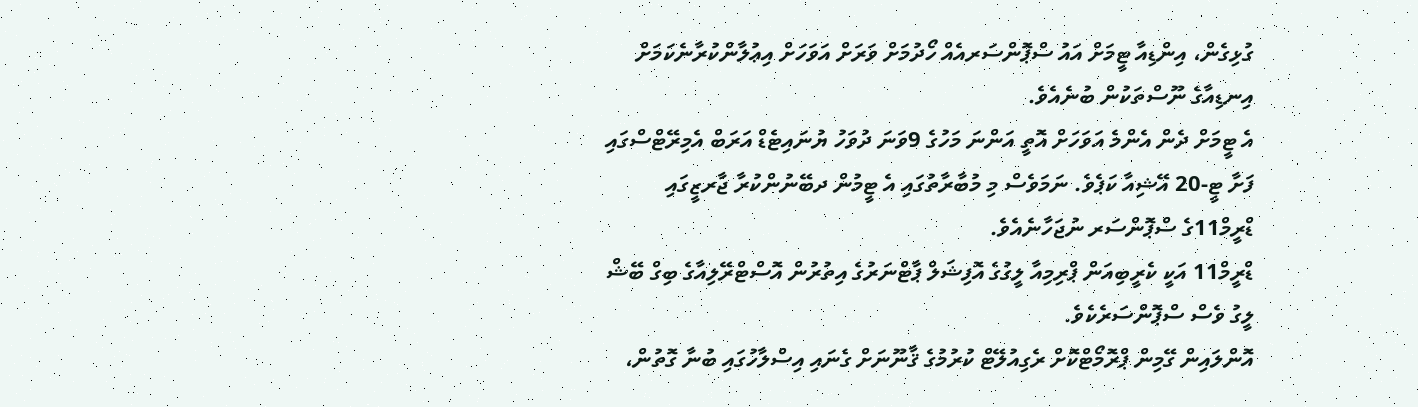ގުޅިގެން، އިންޑިއާ ޓީމަށް އައު ސްޕޮންސަރއެއް ހޯދުމަށް ވަރަށް އަވަހަށް އިޢުލާންކުރާނެކަމަށް އިނޑިއާގެ ނޫސްތަކުން ބުނެއެވެ.
އެ ޓީމަށް ދެން އެންމެ އަވަހަށް އޮތީ އަންނަ މަހުގެ 9ވަނަ ދުވަހު ޔުނައިޓެޑް އަރަބް އެމިރޭޓްސްގައި ފަށާ ޓީ-20 އޭޝިއާ ކަޕެވެ. ނަމަވެސް މި މުބާރާތުގައި އެ ޓީމުން ދބޭނުންކުރާ ޖާރޒީގައި ޑްރީމް11ގެ ސްޕޮންސަރ ނުޖަހާނެއެވެ.
ޑްރީމް11 އަކީ ކެރީބިއަން ޕްރިމިއާ ލީގުގެ އޮފިޝަލް ޕާޓްނަރުގެ އިތުރުން އޮސްޓްރޭލިއާގެ ބިގް ބޭޝް ލީގު ވެސް ސްޕޮންސަރެކެވެ.
އޮންލައިން ގޭމިން ޕްރޮމޯޓްކޮށް ރެގިއުލޭޓް ކުރުމުގެ ޤާނޫނަށް ގެނައި އިސްލާހުގައި ބުނާ ގޮތުން،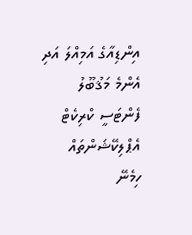އިންޑިއާގެ އަމިއްލަ އަދި އެންމެ މަޤުބޫލު ފެންޓަސީ ކްރިކެޓް އެޕްލިކޭޝަންތައް ހިމެނޭ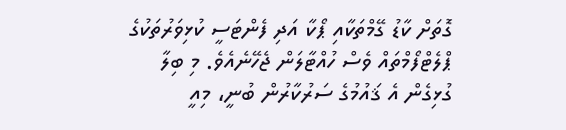ގޮތަށް ކާޑު ގޭމްތަކާއި ޕޯކާ އަދި ފެންޓަސީ ކުޅިވަރުތަކުގެ ޕްލެޓްފޯމްތައް ވެސް ހުއްޓާލަން ޖެހޭނެއެވެ. މި ބިލާ ގުޅިގެން އެ ޤައުމުގެ ސަރުކާރުން ބުނީ، މިއީ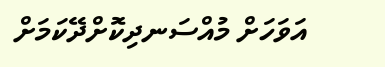އަވަހަށް މުއްސަނދިކޮށްދޭކަމަށް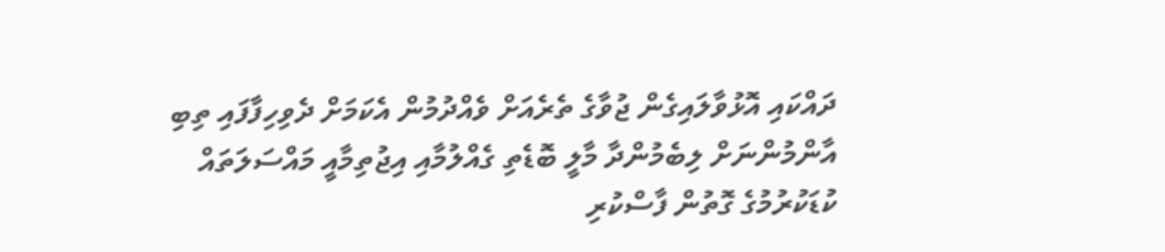ދައްކައި އޮޅުވާލައިގެން ޖުވާގެ ތެރެއަށް ވެއްދުމުން އެކަމަށް ދެވިހިފާފައި ތިބި އާންމުންނަށް ލިބެމުންދާ މާލީ ބޮޑެތި ގެއްލުމާއި އިޖުތިމާއީ މައްސަލަތައް ކުޑަކުރުމުގެ ގޮތުން ފާސްކުރި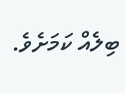ބިލެއް ކަމަށެވެ.